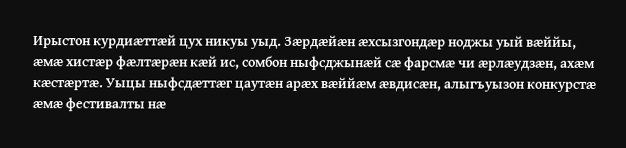Ирыстон курдиæттæй цух никуы уыд. Зæрдæйæн æхсызгондæр ноджы уый вæййы, æмæ хистæр фæлтæрæн кæй ис, сомбон ныфсджынæй сæ фарсмæ чи æрлæудзæн, ахæм кæстæртæ. Уыцы ныфсдæттæг цаутæн арæх вæййæм æвдисæн, алыгъуызон конкурстæ æмæ фестивалты нæ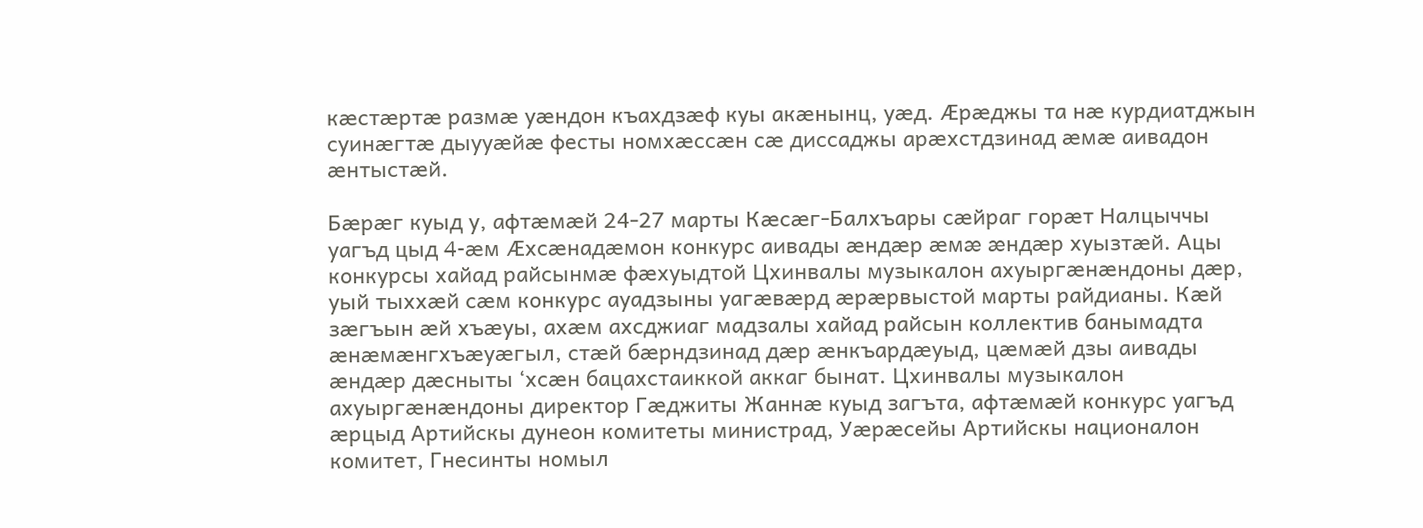кæстæртæ размæ уæндон къахдзæф куы акæнынц, уæд. Æрæджы та нæ курдиатджын суинæгтæ дыууæйæ фесты номхæссæн сæ диссаджы арæхстдзинад æмæ аивадон æнтыстæй.

Бæрæг куыд у, афтæмæй 24-27 марты Кæсæг-Балхъары сæйраг горæт Налцыччы уагъд цыд 4-æм Æхсæнадæмон конкурс аивады æндæр æмæ æндæр хуызтæй. Ацы конкурсы хайад райсынмæ фæхуыдтой Цхинвалы музыкалон ахуыргæнæндоны дæр, уый тыххæй сæм конкурс ауадзыны уагæвæрд æрæрвыстой марты райдианы. Кæй зæгъын æй хъæуы, ахæм ахсджиаг мадзалы хайад райсын коллектив банымадта æнæмæнгхъæуæгыл, стæй бæрндзинад дæр æнкъардæуыд, цæмæй дзы аивады æндæр дæсныты ‘хсæн бацахстаиккой аккаг бынат. Цхинвалы музыкалон ахуыргæнæндоны директор Гæджиты Жаннæ куыд загъта, афтæмæй конкурс уагъд æрцыд Артийскы дунеон комитеты министрад, Уæрæсейы Артийскы националон комитет, Гнесинты номыл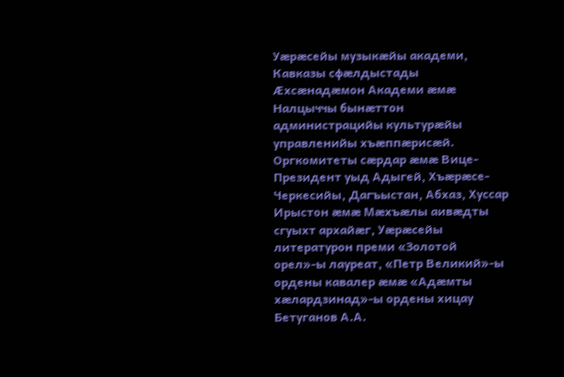Уæрæсейы музыкæйы академи, Кавказы сфæлдыстады Æхсæнадæмон Академи æмæ Налцыччы бынæттон администрацийы культурæйы управленийы хъæппæрисæй. Оргкомитеты сæрдар æмæ Вице-Президент уыд Адыгей, Хъæрæсе-Черкесийы, Дагъыстан, Абхаз, Хуссар Ирыстон æмæ Мæхъæлы аивæдты сгуыхт архайæг, Уæрæсейы литературон преми «Золотой орел»-ы лауреат, «Петр Великий»-ы ордены кавалер æмæ «Адæмты хæлардзинад»-ы ордены хицау Бетуганов А.А.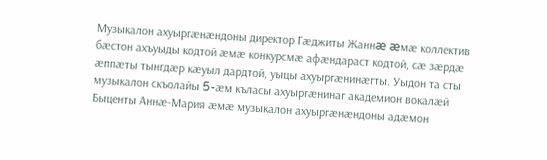Музыкалон ахуыргæнæндоны директор Гæджиты Жаннæ æмæ коллектив бæстон ахъуыды кодтой æмæ конкурсмæ афæндараст кодтой, сæ зæрдæ æппæты тынгдæр кæуыл дардтой, уыцы ахуыргæнинæгты. Уыдон та сты музыкалон скъолайы 5-æм къласы ахуыргæнинаг академион вокалæй Быценты Аннæ-Мария æмæ музыкалон ахуыргæнæндоны адæмон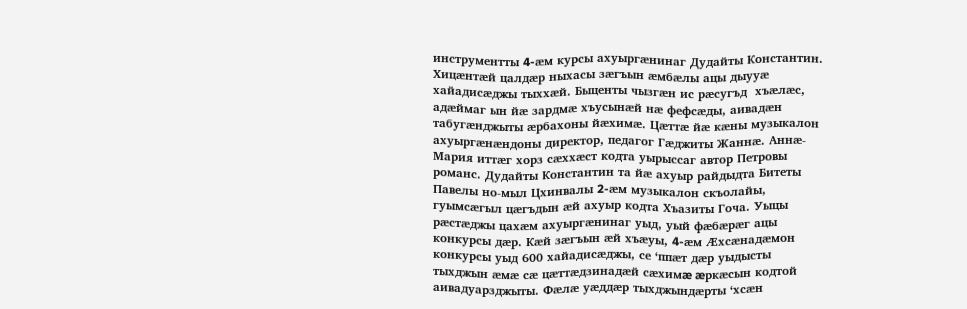инструментты 4-æм курсы ахуыргæнинаг Дудайты Константин. Хицæнтæй цалдæр ныхасы зæгъын æмбæлы ацы дыууæ хайадисæджы тыххæй. Быценты чызгæн ис рæсугъд  хъæлæс, адæймаг ын йæ зардмæ хъусынæй нæ фефсæды, аивадæн табугæнджыты æрбахоны йæхимæ. Цæттæ йæ кæны музыкалон ахуыргæнæндоны директор, педагог Гæджиты Жаннæ. Аннæ-Мария иттæг хорз сæххæст кодта уырыссаг автор Петровы романс. Дудайты Константин та йæ ахуыр райдыдта Битеты Павелы но-мыл Цхинвалы 2-æм музыкалон скъолайы, гуымсæгыл цæгъдын æй ахуыр кодта Хъазиты Гоча. Уыцы рæстæджы цахæм ахуыргæнинаг уыд, уый фæбæрæг ацы конкурсы дæр. Кæй зæгъын æй хъæуы, 4-æм Æхсæнадæмон конкурсы уыд 600 хайадисæджы, се ‘ппæт дæр уыдысты тыхджын æмæ сæ цæттæдзинадæй сæхимæ æркæсын кодтой аивадуарзджыты. Фæлæ уæддæр тыхджындæрты ‘хсæн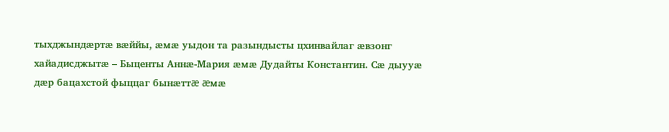тыхджындæртæ вæййы, æмæ уыдон та разындысты цхинвайлаг æвзонг хайадисджытæ – Быценты Аннæ-Мария æмæ Дудайты Константин. Сæ дыууæ дæр бацахстой фыццаг бынæттæ æмæ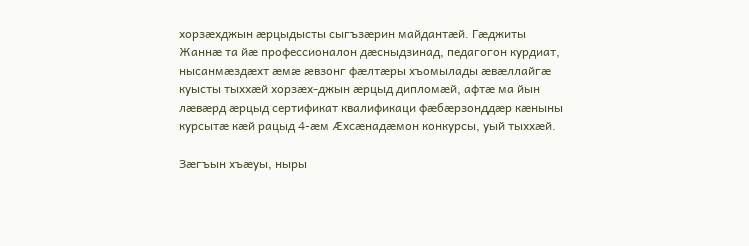хорзæхджын æрцыдысты сыгъзæрин майдантæй. Гæджиты Жаннæ та йæ профессионалон дæсныдзинад, педагогон курдиат, нысанмæздæхт æмæ æвзонг фæлтæры хъомылады æвæллайгæ куысты тыххæй хорзæх-джын æрцыд дипломæй, афтæ ма йын лæвæрд æрцыд сертификат квалификаци фæбæрзонддæр кæныны курсытæ кæй рацыд 4-æм Æхсæнадæмон конкурсы, уый тыххæй.

Зæгъын хъæуы, ныры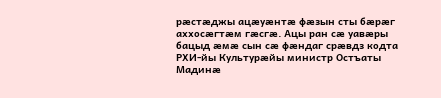рæстæджы ацæуæнтæ фæзын сты бæрæг аххосæгтæм гæсгæ. Ацы ран сæ уавæры бацыд æмæ сын сæ фæндаг срæвдз кодта РХИ-йы Культурæйы министр Остъаты Мадинæ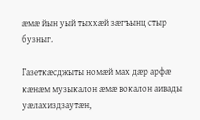æмæ йын уый тыххæй зæгъынц стыр бузныг.

Газеткæсджыты номæй мах дæр арфæ кæнæм музыкалон æмæ вокалон аивады уæлахиздзаутæн,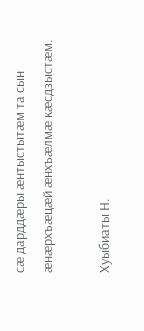сæ дарддæры æнтыстытæм та сын æнæрхъæцæй æнхъæлмæ кæсдзыстæм.

Хуыбиаты Н.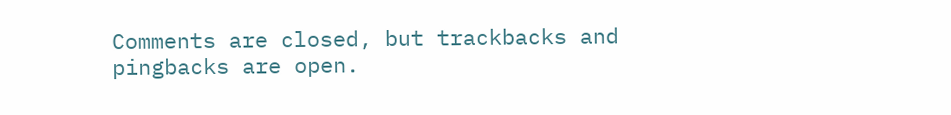Comments are closed, but trackbacks and pingbacks are open.